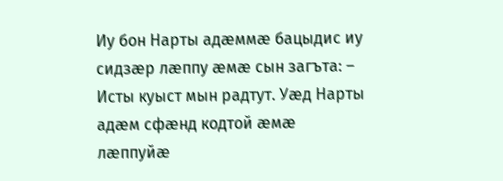Иу бон Нарты адæммæ бацыдис иу сидзæр лæппу æмæ сын загъта: – Исты куыст мын радтут. Уæд Нарты адæм сфæнд кодтой æмæ лæппуйæ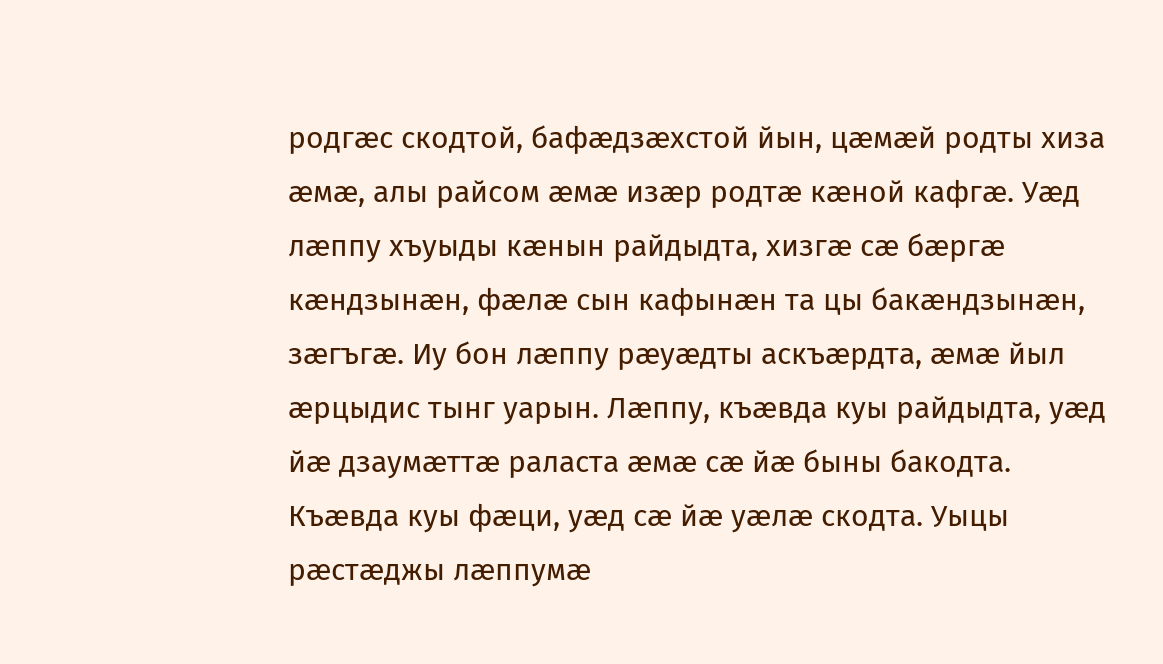родгæс скодтой, бафæдзæхстой йын, цæмæй родты хиза æмæ, алы райсом æмæ изæр родтæ кæной кафгæ. Уæд лæппу хъуыды кæнын райдыдта, хизгæ сæ бæргæ кæндзынæн, фæлæ сын кафынæн та цы бакæндзынæн, зæгъгæ. Иу бон лæппу рæуæдты аскъæрдта, æмæ йыл æрцыдис тынг уарын. Лæппу, къæвда куы райдыдта, уæд йæ дзаумæттæ раласта æмæ сæ йæ быны бакодта. Къæвда куы фæци, уæд сæ йæ уæлæ скодта. Уыцы рæстæджы лæппумæ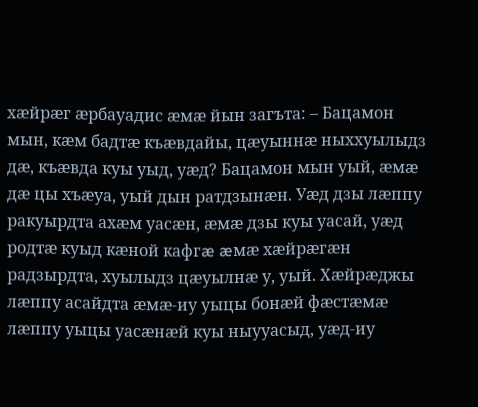хæйрæг æрбауадис æмæ йын загъта: – Бацамон мын, кæм бадтæ къæвдайы, цæуыннæ ныххуылыдз дæ, къæвда куы уыд, уæд? Бацамон мын уый, æмæ дæ цы хъæуа, уый дын ратдзынæн. Уæд дзы лæппу ракуырдта ахæм уасæн, æмæ дзы куы уасай, уæд родтæ куыд кæной кафгæ æмæ хæйрæгæн радзырдта, хуылыдз цæуылнæ у, уый. Хæйрæджы лæппу асайдта æмæ-иу уыцы бонæй фæстæмæ лæппу уыцы уасæнæй куы ныууасыд, уæд-иу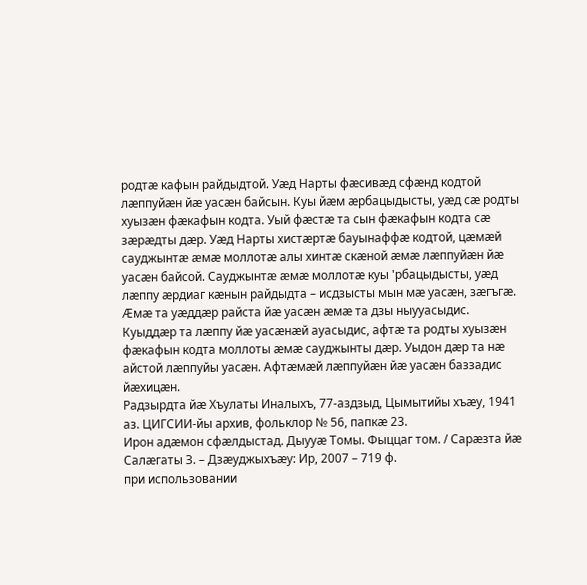родтæ кафын райдыдтой. Уæд Нарты фæсивæд сфæнд кодтой лæппуйæн йæ уасæн байсын. Куы йæм æрбацыдысты, уæд сæ родты хуызæн фæкафын кодта. Уый фæстæ та сын фæкафын кодта сæ зæрæдты дæр. Уæд Нарты хистæртæ бауынаффæ кодтой, цæмæй сауджынтæ æмæ моллотæ алы хинтæ скæной æмæ лæппуйæн йæ уасæн байсой. Сауджынтæ æмæ моллотæ куы 'рбацыдысты, уæд лæппу æрдиаг кæнын райдыдта – исдзысты мын мæ уасæн, зæгъгæ. Æмæ та уæддæр райста йæ уасæн æмæ та дзы ныууасыдис. Куыддæр та лæппу йæ уасæнæй ауасыдис, афтæ та родты хуызæн фæкафын кодта моллоты æмæ сауджынты дæр. Уыдон дæр та нæ айстой лæппуйы уасæн. Афтæмæй лæппуйæн йæ уасæн баззадис йæхицæн.
Радзырдта йæ Хъулаты Иналыхъ, 77-аздзыд, Цымытийы хъæу, 1941 аз. ЦИГСИИ-йы архив, фольклор № 56, папкæ 23.
Ирон адæмон сфæлдыстад. Дыууæ Томы. Фыццаг том. / Сарæзта йæ Салæгаты З. – Дзæуджыхъæу: Ир, 2007 – 719 ф.
при использовании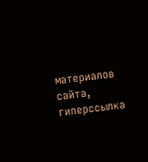материалов сайта, гиперссылка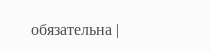обязательна |